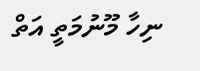ނިހާ މޫނުމަތީ އަތް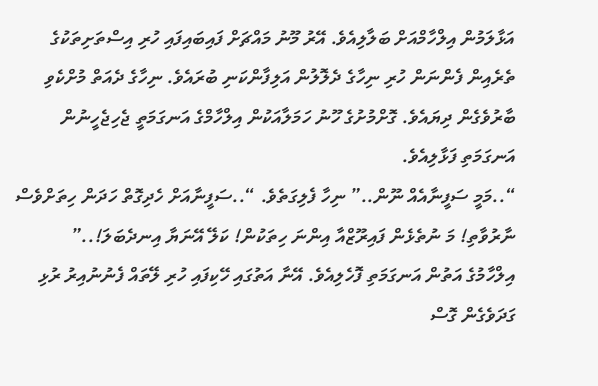އަޅާލަމުން އިލްހާމްއަށް ބަލާލިއެވެ. އޭރު މޫނު މައްޗަށް ފައިބައިފައި ހުރި އިސްތަށިތަކުގެ ތެރެއިން ފެންނަން ހުރި ނިހާގެ ދެލޮލުން އަލިފާންކަނި ބުރައެވެ. ނިހާގެ ދެއަތް މުށްކެވި ބާރުވެގެން ދިޔައެވެ. ގޮށްމުށުގެ ހޫނު ހަމަލާއަކުން އިލްހާމްގެ އަނގަމަތީ ޖެހިޖެހީނުން އަނގަމަތި ފަޅާލިއެވެ.
“..މަމީ ސަފީނާއެއް ނޫން..” ނިހާ ފެލިގަތެވެ. “..ސަފީނާއަށް ހެދިގޮތް ހަދަން ހިތަށްވެސް ނާރުވާތި! މަ ނުތެޅެން ފައިރޫޒްއާ އިންނަ ހިތަކުން! ކަލޭ އޭނަޔާ އިނދެބަލަ!..”
އިލްހާމުގެ އަތުން އަނގަމަތި ފޮހެލިއެވެ. އޭނާ އަތުގައި ހޭކިފައި ހުރި ލޭތައް ފެނުނުއިރު ރުޅި ގަދަވެގެން ގޮސް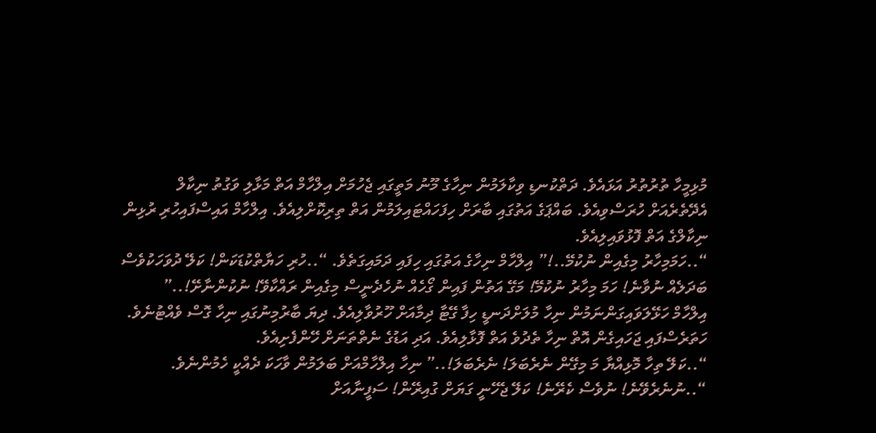މުޅިމީހާ ތުރުތުރު އަޅައެވެ. ދަތްކުނޑި ވިކާލަމުން ނިހާގެ މޫނު މަތީގައި ޖެހުމަށް އިލްހާމް އަތް މަޅާލި ވަގުތު ނިކާލް އެދޭތެރެއަށް ހުރަސްވިއެވެ. ބައްޕަގެ އަތުގައި ބާރަށް ހިފަހައްޓައިލަމުން އަތް ތިރިކޮށްލިއެވެ. އިލްހާމް އައިސްފައިހުރި ރުޅިން ނިކާލްގެ އަތް ފޮޅުވައިލިއެވެ.
“..ހަމަމިހާރު މިގެއިން ނުކުމޭ..!” އިލްހާމް ނިހާގެ އަތުގައި ހިފައި ދަމައިގަތެވެ. “..ހުރި ހަޔާތްކުޑަކަން! ކަލޭ ދުވަހަކުވެސް ބަދަލެއް ނުވާނެ! ހަމަ މިހާރު ނުކުމޭ! މަގޭ އަތުން ފައިން ގޯހެއް ނުހެދެނީސް މިގެއިން ރައްކާވޭ! ނުކުންނާށޭ!..”
އިލްހާމް ހަޅޭލަވައިގަންނަމުން ނިހާ މުލަށްދަނޑީ ހިފާ ގޭޓާ ދިމާއަށް ހޫރުވާލިއެވެ. ދިޔަ ބާރުމިނުގައި ނިހާ ގޮސް ވެއްޓުނެވެ. ހަތަރެސްފައި ޖަހައިގެން އޮތް ނިހާ ތެދުވެ އަތް ފޮޅާލިއެވެ. އަދި އަޑުގެ ނެތްތަނަށް ހޭންފެށިއެވެ.
“..ކަލޭ ތިހާ މޮޅިއްޔާ މަ މިގޭން ނެރެބަލަ! ނެރެބަލަ!..” ނިހާ އިލްހާމްއަށް ބަލަމުން ވާހަކަ ދެއްކީ ހެމުންނެވެ. “..ނުނެރެވޭނެ! ނުވެސް ކެރޭނެ! ކަލޭ ޖެހޭނީ ގަޔަށް ގުއިރޭން! ސަފީނާއަށް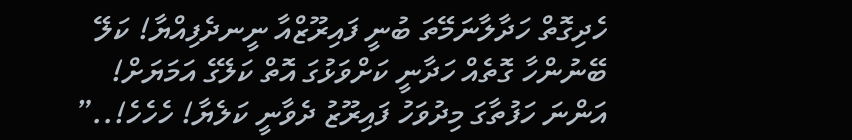ހެދިގޮތް ހަދާލާނަމޭތަ ބުނީ ފައިރޫޒްއާ ނީނދެފިއްޔާ! ކަލޭ ބޭނުންހާ ގޮތެއް ހަދާނީ ކަށްވަޅުގަ އޮތް ކަލޭގެ އަމަޔަށް! އަންނަ ހަފުތާގަ މިދުވަހު ފައިރޫޒު ދެވާނީ ކަލެޔާ! ހެހެހެ!..”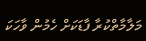މަލާމާތްކުރާ ފާޑަކަށް ހެމުން ވާހަކަ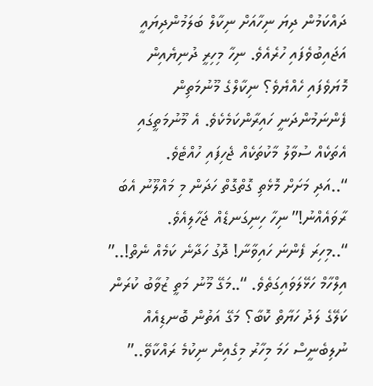ދައްކަމުން ދިޔަ ނިހާއަށް ނިކާލް ބަލަމުންދިޔައީ އަޖައިބުވެފައި ހުރެއެވެ. ނިހާ މިހިރީ ދުނިޔެއިން މޮޔަވެފައި ހެއްޔެވެ؟ ނިކާލްގެ މޫނުމަތިން ފެންނަމުންދަނީ ހައިރާންކަމެކެވެ. އެ މޫނުމަތީގައި އެތަކެއް ސުވާލު މާކުތަކެއް ޖެހިފައި ހުއްޓެވެ.
“..އަދި މަށަށް މޮޅެތި ގޮތްގޮތް ހަދަން މި މައްލޫނު އެބަ ރާވައެއްނު!” ނިހާ ހިނިގަނޑެއް ޖަހާލިއެވެ.
“..މިހިރަ ފެންނަ ހައިވާނާ! ދޮގު ހަދާނެ ކަމެއް ނެތް!..” އިލްހާމް ހަޅޭލަވައިގަތެވެ. “..މަގޭ މޫނު މަތީ ޒުވާބު ކުރަން ކަލޭގެ ލަދު ހަޔާތް ކޮބާ؟ މަގޭ އަތުން ބޮނޑިއެއް ނުލިބެނީސް ހަމަ މިހާރު މިގެއިން ނިކުމެ ރައްކާވޭ..”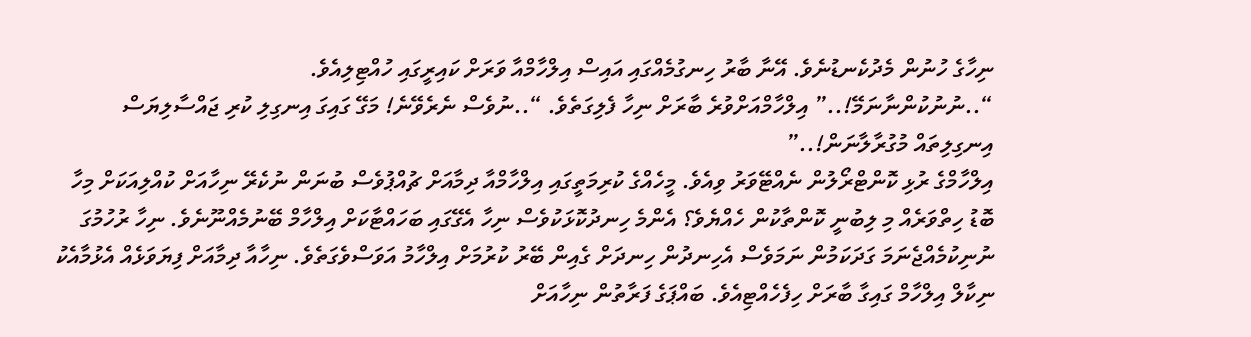ނިހާގެ ހުނުން މެދުކެނޑުނެވެ. އޭނާ ބާރު ހިނގުމެއްގައި އައިސް އިލްހާމްއާ ވަރަށް ކައިރީގައި ހުއްޓިލިއެވެ.
“..ނުނުކުންނާނަމޭ!..” އިލްހާމްއަށްވުރެ ބާރަށް ނިހާ ފެލިގަތެވެ. “..ނުވެސް ނެރެވޭނެ! މަގޭ ގައިގަ އިނގިލި ކުރި ޖައްސާލިޔަސް އިނގިލިތައް މުގުރާލާނަން!..”
އިލްހާމްގެ ރުޅި ކޮންޓްރޯލުން ނެއްޓޭވަރު ވިއެވެ. މީހެއްގެ ކުރިމަތީގައި އިލްހާމްއާ ދިމާއަށް ޗުއްޕުވެސް ބުނަން ނުކެރޭ ނިހާއަށް ކުއްލިއަކަށް މިހާ ބޮޑު ހިތްވަރެއް މި ލިބުނީ ކޮންތާކުން ހެއްޔެވެ؟ އެންމެ ހިނދުކޮޅަކުވެސް ނިހާ އެގޭގައި ބަހައްޓާކަށް އިލްހާމް ބޭނުމެއްނޫނެވެ. ނިހާ ރުހުމުގަ ނުނިކުމެއްޖެނަމަ ގަދަކަމުން ނަމަވެސް އެހިނދުން ހިނދަށް ގެއިން ބޭރު ކުރުމަށް އިލްހާމު އަވަސްވެގަތެވެ. ނިހާއާ ދިމާއަށް ފިޔަވަޅެއް އެޅުމާއެކު ނިކާލް އިލްހާމް ގައިގާ ބާރަށް ހިފެހެއްޓިއެވެ. ބައްޕަގެ ފަރާތުން ނިހާއަށް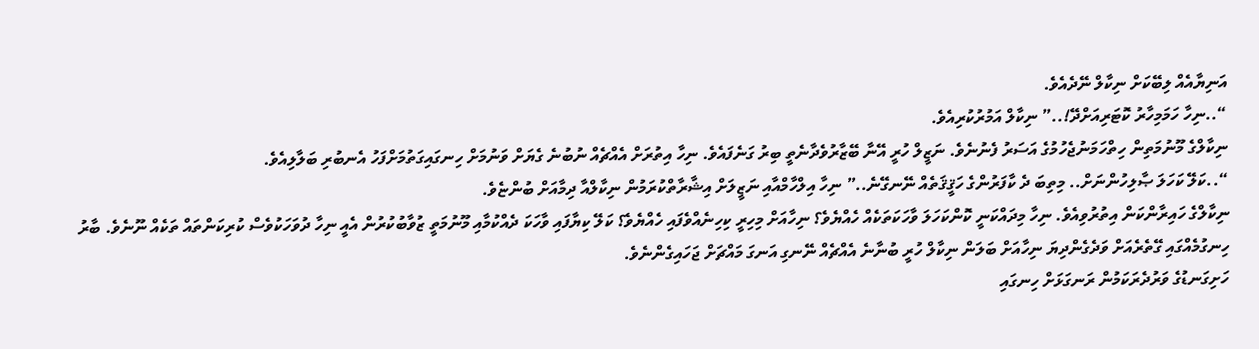އަނިޔާއެއް ލިބޭކަށް ނިކާލް ނޭދެއެވެ.
“..ނިހާ ހަމަމިހާރު ކޮޓަރިއަށްދޭ!..” ނިކާލް އަމުރުކުރިއެވެ.
ނިކާލްގެ މޫނުމަތިން ހިތްހަމަނުޖެހުމުގެ އަސަރު ފެނުނެވެ. ނަޒީލް ހުރީ އޭނާ ބޭޒާރުވެދާނެތީ ބިރު ގަނެފައެވެ. ނިހާ އިތުރަށް އެއްޗެއް ނުބުނެ ގެޔަށް ވަނުމަށް ހިނގައިގަތުމަށްފަހު އެނބުރި ބަލާލިއެވެ.
“..ކަލޭ ކަހަލަ ޞާލިހުންނަށް.. މިތިބަ ދެ ކާފަރުންގެ ހަޤީޤަތެއް ނޭނގޭނެ..” ނިހާ އިލްހާމްއާއި ނަޒީލަށް އިޝާރާތްކުރަމުން ނިކާލްއާ ދިމާއަށް ބުންޏެވެ.
ނިކާލްގެ ހައިރާންކަން އިތުރުވިއެވެ. ނިހާ މިދައްކަނީ ކޮންކަހަލަ ވާހަކަތަކެއް ހެއްޔެވެ؟ ނިހާއަށް މިހިރީ ކިހިނެއްވެފައި ހެއްޔެވެ؟ ކަލޭ ކިޔާފައި ވާހަކަ ދެއްކުމާއި މޫނުމަތީ ޒުވާބުކުރުން އެއީ ނިހާ ދުވަހަކުވެސް ކުރިކަންތައް ތަކެއް ނޫނެވެ. ބާރު ހިނގުމެއްގައި ގޭތެރެއަށް ވަދެގެންދިޔަ ނިހާއަށް ބަލަން ނިކާލް ހުރީ ބުނާނެ އެއްޗެއް ނޭނގި އަނގަ މައްޗަށް ޖަހައިގެންނެވެ.
ހަށިގަނޑުގެ ވަރުދެރަކަމުން ރަނގަޅަށް ހިނގައި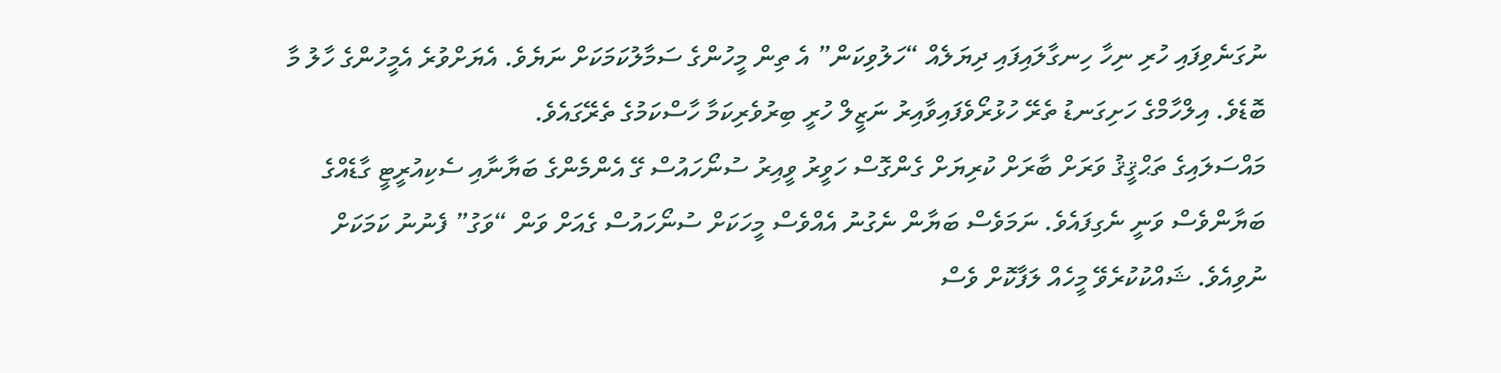ނުގަނެވިފައި ހުރި ނިހާ ހިނގާލައިފައި ދިޔަލެއް “ހަލުވިކަން” އެ ތިން މީހުންގެ ސަމާލުކަމަކަށް ނަޔެވެ. އެޔަށްވުރެ އެމީހުންގެ ހާލު މާ ބޮޑެވެ. އިލްހާމްގެ ހަށިގަނޑު ތެރޭ ހުޅުރޯވެފައިވާއިރު ނަޒީލް ހުރީ ބިރުވެރިކަމާ ހާސްކަމުގެ ތެރޭގައެވެ.
މައްސަލައިގެ ތަޙްޤީޤު ވަރަށް ބާރަށް ކުރިޔަށް ގެންގޮސް ހަވީރު ވީއިރު ސުނޯހައުސް ގޭ އެންމެންގެ ބަޔާނާއި ސެކިއުރީޓީ ގާޑެއްގެ ބަޔާންވެސް ވަނީ ނެގިފައެވެ. ނަމަވެސް ބަޔާން ނެގުނު އެއްވެސް މީހަކަށް ސުނޯހައުސް ގެއަށް ވަން “ވަގު” ފެނުނު ކަމަކަށް ނުވިއެވެ. ޝައްކުކުރެވޭ މީހެއް ލަފާކޮށް ވެސް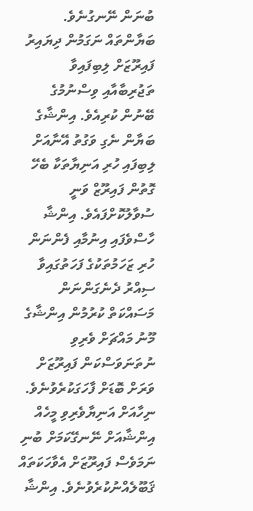ބުނަން ނޭނގުނެވެ.
ބަޔާންތައް ނަގަމުން ދިޔައިރު ފައިރޫޒަށް ލިބިފައިވާ ތަޖުރިބާއާއި ވިސްނުމުގެ ބޭނުން ކުރިއެވެ. އިންޝާގެ ބަޔާން ނެގި ވަގުތު އޭނާއަށް ލިބިފައި ހުރި އަނިޔާތަކާ ބެހޭ ގޮތުން ފައިރޫޒް ވަނީ ސުވާލުކޮށްފައެވެ. އިންޝާ ހާސްވެފައި އިނުމާއި ފެންނަން ހުރި ޒަހަމުތަކުގެ ފަހަތުގައިވާ ސިއްރު ދެނެގަންނަން މަސައްކަތް ކުރުމުން އިންޝާގެ މޫނު މައްޗަށް ވެރިވި ނުތަނަވަސްކަން ފައިރޫޒަށް ވަރަށް ބޮޑަށް ފާހަގަކުރެވުނެވެ. ނިހާއަށް އަނިޔާވެރިވި މީހެއް އިންޝާއަށް ނޭނގޭކަމަށް ބުނި ނަމަވެސް ފައިރޫޒަށް އެވާހަކަތައް ޤަބޫލެއްނުކުރެވުނެވެ. އިންޝާ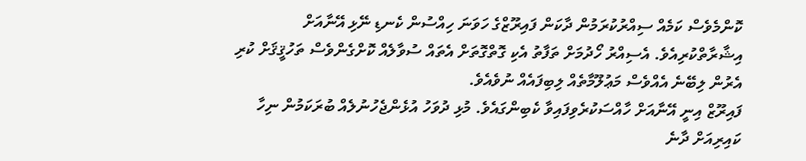ކޮންމެވެސް ކަމެއް ސިއްރުކުރަމުން ދާކަން ފައިރޫޒްގެ ހަވަނަ ހިއްސުން ކެނޑި ނޭޅި އޭނާއަށް އިޝާރާތްކުރިއެވެ. އެސިއްރު ހޯދުމަށް ތަފާތު އެކި ގޮތްގޮތަށް އެތައް ސުވާލެއް ކޮށްގެންވެސް ތަހުޤީޤަށް ކުރި އެރުން ލިބޭނެ އެއްވެސް މަޢުލޫމާތެއް ލިބިފައެއް ނުވެއެވެ.
ފައިރޫޒް އިނީ އޭނާއަށް ހާއްސަކުރެވިފައިވާ ކެބިންގައެވެ. މުޅި ދުވަހު އުޅެންޖެހުނުލެއް ބުރަކަމުން ނިހާ ކައިރިއަށް ދާނެ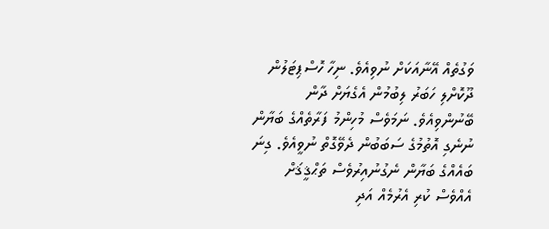ވަގުތެއް އޭނާއަކަށް ނުވިއެވެ. ނިހާ ހޮސްޕިޓަލުން ދޫކޮށްލި ހަބަރު ލިބުމުން އެގެޔަށް ދާން ބޭނުންވިއެވެ. ނަމަވެސް މުހިންމު ފަރާތެއްގެ ބަޔާން ނުނެގި އޮތުމުގެ ސަބަބުން ދެވޭގޮތް ނުވީއެވެ. ގިނަ ބައެއްގެ ބަޔާން ނެގުނުއިރުވެސް ތަޙްޤީޤަށް އެއްވެސް ކުރި އެރުމެއް އަދި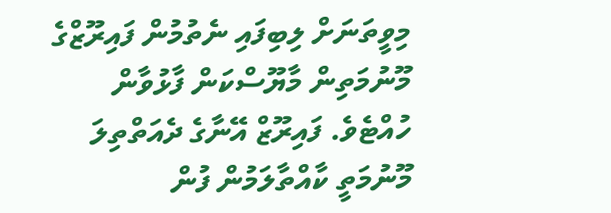މިވީތަނަށް ލިބިފައި ނެތުމުން ފައިރޫޒްގެ މޫނުމަތިން މާޔޫސްކަން ފާޅުވާން ހުއްޓެވެ. ފައިރޫޒް އޭނާގެ ދެއަތްތިލަ މޫނުމަތީ ކާއްތާލަމުން ފުން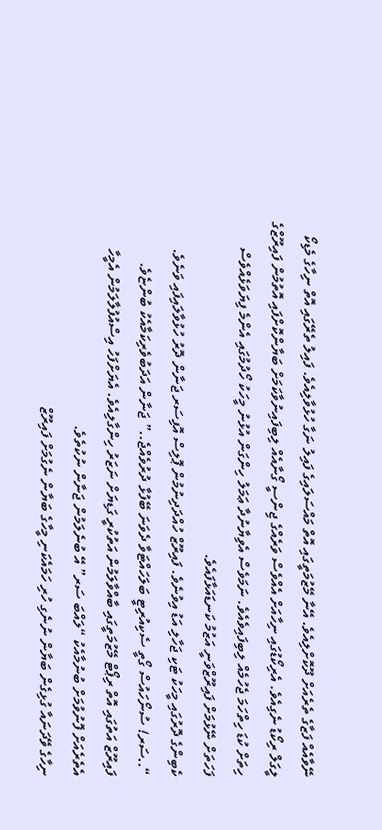ނޭވާއެއް ފަޒާގެ ތެރެއަށް ދޫކޮށްލިއެވެ. އޭނާ މޭޒުމަތީގައި އޮތް މައްސަލައިގެ ފައިލު ނަގާ ހުޅުވާލިއެވެ. ފައިލު ތެރޭގައި އޮތް ނިހާގެ މެޑިކޯ ލީގަލް ރިކޯޑު ނެގިއެވެ. އެރިކޯޑުގައި ނިހާއަށް އެއްވެސް ވަރެއްގެ ޖިންސީ ގޯނާއެއް ލިބިފައިނުވާކަމަށް ބަޔާންކޮށްފައި އޮތުމުން ފައިރޫޒްގެ ހިތަށް ކުޑަ ހިތްހަމަ ޖެހުމެއް ލިބިފައިވެއެވެ. ނަމަވެސް އެވިޔާނުދާ ޢަމަލު ހިންގަން އުޅުނު މީހަކު ހޯދުމުގައި އެންމެ ފިޔަވަޅެއްވެސް ފަހަތަށް ނޭޅުމަށް ފައިރޫޒްވަނީ އަޒުމު ކަނޑައަޅާފައެވެ.
ކެބިންގެ ދޮރުގައި މީހަކު ޓަކި ޖަހާލި އަޑު އިވުނެވެ. ފައިރޫޒް ހުއްދަދިނުމުން ޕޮލިސް އޮފިސަރ ޖަނާން ދޮރު ހުޅުވާލައިފައި ވަނެވެ.
“..ސަރ! ސުނޯހައުސް ގޯތީ ސެކިއުރިޓީ ބަލަހައްޓަވާ ދެވަނަ ބޭފުޅާ ދުރުވެއްޖެ..” ޖަނާން އަދަބުވެރިކަމާއެކު ބުންޏެވެ.
ފައިރޫޒް އަތުގައި އޮތް ރިޕޯޓް މޭޒުމަތީގައި ބާއްވާލަމުން އަތުކުރީ ގަޑިޔަށް ނަޒަރު ހިންގާލިއެވެ. އެޔަށްފަހު އިސްއުފުލާލަމުން އެމީހާ އެތެރެއަށް ފޮނުވުމަށް ބުނުމާއެކު “ލައްބަ ސަރ” އޭ ބުނެލަމުން ޖަނާން ނުކުތެވެ.
ނިހާގެ ވޭދަނައާ ގުޅިގެން ބަޔާން ނުނެގި ހުރި ހަމައެކަނި މީހާގެ ބަޔާން ނެގުމަށް ފައިރޫޒް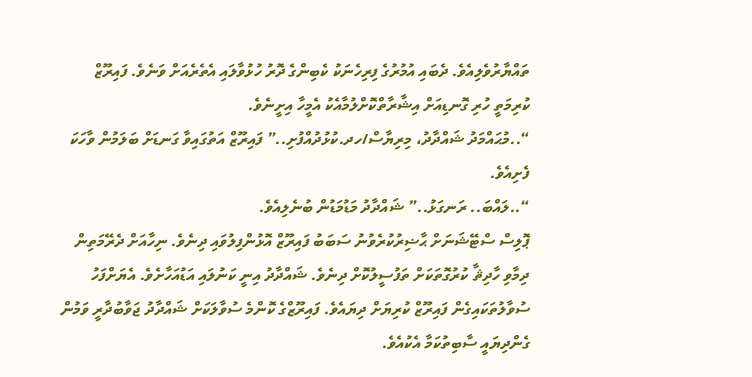ތައްޔާރުވެލިއެވެ. ދެބައި އުމުރުގެ ފިރިހެނަކު ކެބިންގެ ދޮރު ހުޅުވާލައި އެތެރެއަށް ވަނެވެ. ފައިރޫޒް ކުރިމަތީ ހުރި ގޮނޑިއަށް އިޝާރާތްކޮށްލުމާއެކު އެމީހާ އިށީނެވެ.
“..މުޙައްމަދު ޝައްދާދު، މިރިޔާސް/ހދ.ކުޅުދުއްފުށި..” ފައިރޫޒް އަތުގައިވާ ގަނޑަށް ބަލަމުން ވާހަކަ ފެށިއެވެ.
“..ލައްބަ.. ރަނގަޅު..” ޝައްދާދު މަޑުމަޑުން ބުނެލިއެވެ.
ޕޮލިސް ސްޓޭޝަނަށް ޙާޟިރުކުރެވުނު ސަބަބު ފައިރޫޒް އޮޅުންފިލުވައި ދިނެވެ. ނިހާއަށް ދެރޭމަތިން ދިމާވި ހާދިޘާ ކުރުގޮތަކަށް ތަފުސީލުކޮށް ދިނެވެ. ޝައްދާދު އިނީ ކަނުލައި އަޑުއަހާށެވެ. އެޔަށްފަހު ސުވާލުތަކައިގެން ފައިރޫޒް ކުރިޔަށް ދިޔައެވެ. ފައިރޫޒްގެ ކޮންމެ ސުވާލަކަށް ޝައްދާދު ޖަވާބުދާރީ ވަމުން ގެންދިޔައީ ސާބިތުކަމާ އެކުއެވެ.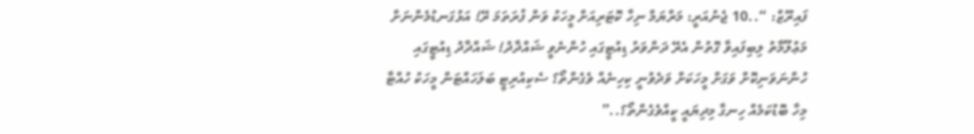ފައިރޫޒް: “..10 ޖެނުއަރީ: މަރްޔަމް ނިހާ ކޮޓަރިއަށް މީހަކު ވަން ފުރަތަމަ ރޭ! އަޅުގަނޑުމެންނަށް މަޢުލޫމާތު ލިބިފައިވާ ގޮތުން އެރޭ ދަންވަރު ޑިއުޓީގައި ހުންނެވީ ޝައްދާދު! ޝައްދާދު ޑިއުޓީގައި ހުންނަވަނިކޮށް ވަގަށް މީހަކަށް ވަދެވުނީ ކިހިނެއް ވެގެންތޯ؟ ސެކިއުރިޓީ ބަލަހައްޓަން މީހަކު ހުއްޓާ މިހާ ބޮޑުކަމެއް ހިނގާ މިދިޔައީ ކީއްވެގެންތޯ؟..”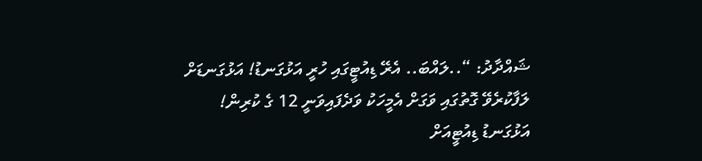ޝައްދާދު: “..ލައްބަ.. އެރޭ ޑިއުޓީގައި ހުރީ އަޅުގަނޑު! އަޅުގަނޑަށް ލަފާކުރެވޭ ގޮތުގައި ވަގަށް އެމީހަކު ވަދެފައިވަނީ 12 ގެ ކުރިން! އަޅުގަނޑު ޑިއުޓީއަށް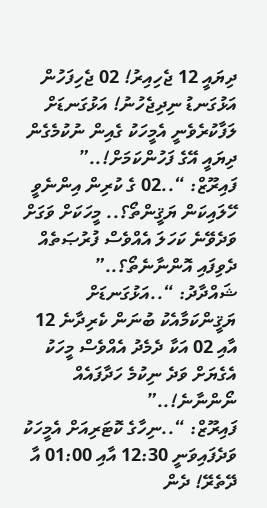ދިޔައީ 12 ޖެހިއިރު! 02 ޖެހިފަހުން އަޅުގަނޑު ނިދިޖެހުނު! އަޅުގަނޑަށް ލަފާކުރެވެނީ އެމީހަކު ގެއިން ނުކުމެގެން ދިޔައީ އޭގެ ފަހުންކަމަށް!..”
ފައިރޫޒް: “..02 ގެ ކުރިން އިންނެވީ ހޭލައިކަން ޔަޤީންތޯ؟.. މީހަކަށް ވަގަށް ވަދެވޭނެ ކަހަލަ އެއްވެސް ފުރުޞަތެއް ދެވިފައި އޮންނާނެތޯ؟..”
ޝައްދާދު: “..އަޅުގަނޑަށް ޔަޤީންކަމާއެކު ބުނަން ކެރިދާނެ 12 އާއި 02 އަކާ ދެމެދު އެއްވެސް މީހަކު އެގެޔަށް ވަދެ ނިކުމެ ހަދާފައެއް ނޯންނާނެ!..”
ފައިރޫޒް: “..ނިހާގެ ކޮޓަރިއަށް އެމީހަކު ވަދެފައިވަނީ 12:30 އާއި 01:00 އާ ދޭތެރޭ! ދެން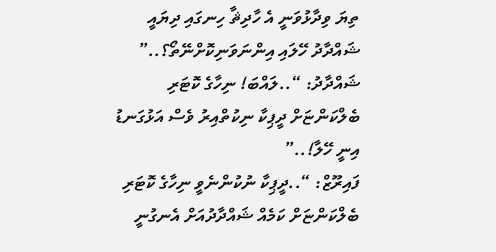ތިޔަ ވިދާޅުވަނީ އެ ހާދިޘާ ހިނގައި ދިޔައީ ޝައްދާދު ހޭލައި އިންނަވަނިކޮށްނޭތޯ؟..”
ޝައްދާދު: “..ލައްބަ! ނިހާގެ ކޮޓަރި ބެލްކަންޏަށް ދީޕިކާ ނިކުތްއިރު ވެސް އަޅުގަނޑު އިނީ ހޭލާ!..”
ފައިރޫޒް: “..ދީޕިކާ ނުކުންނެވީ ނިހާގެ ކޮޓަރި ބެލްކަންޏަށް ކަމެއް ޝައްދާދުއަށް އެނގުނީ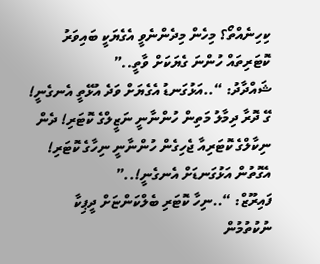ކިހިނެއްތޯ؟ މިހެން މިދެންނެވީ އެގެޔަކީ ބައިވަރު ކޮޓަރިތައް ހުންނަ ގެޔަކަށް ވާތީ..”
ޝައްދާދު: “..އަޅުގަނޑު އެގެޔަށް ވަދެ އުޅޭތީ އެނގެނީ! ގޭ ދޮރާ ދިމާލު މަތިން ހުންނާނީ ނަޒީލްގެ ކޮޓަރި! ދެން ނިކާލްގެ ކޮޓަރިއާ ޖެހިގެން ހުންނާނީ ނިހާގެ ކޮޓަރި! އެގޮތުން އަޅުގަނޑަށް އެނގެނީ!..”
ފައިރޫޒް: “..ނިހާ ކޮޓަރި ބެލްކަންޏަށް ދީޕިކާ ނުކުތުމުން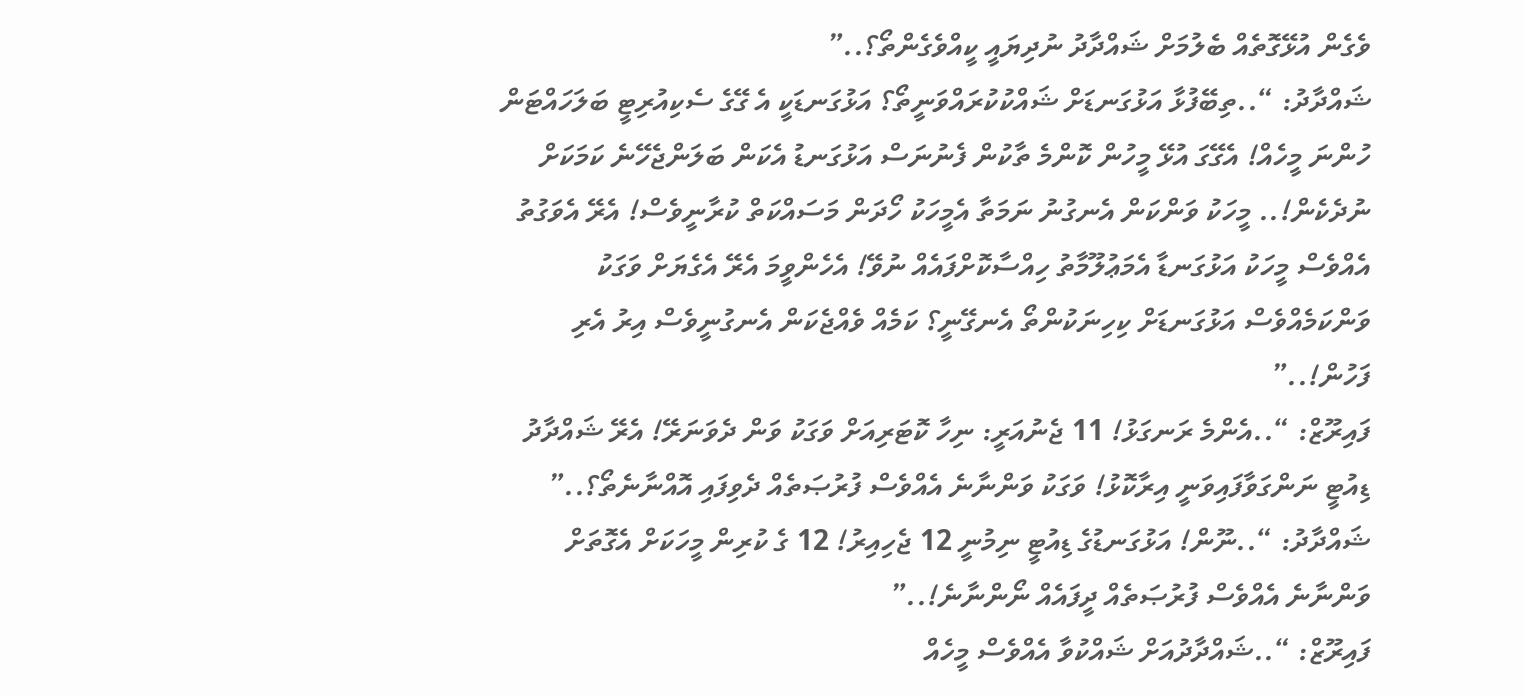ވެގެން އުޅޭގޮތެއް ބެލުމަށް ޝައްދާދު ނުދިޔައީ ކީއްވެގެންތޯ؟..”
ޝައްދާދު: “..ތިބޭފުޅާ އަޅުގަނޑަށް ޝައްކުކުރައްވަނީތޯ؟ އަޅުގަނޑަކީ އެ ގޭގެ ސެކިއުރިޓީ ބަލަހައްޓަން ހުންނަ މީހެއް! އެގޭގަ އުޅޭ މީހުން ކޮންމެ ތާކުން ފެނުނަސް އަޅުގަނޑު އެކަން ބަލަންޖެހޭނެ ކަމަކަށް ނުދެކެން!.. މީހަކު ވަންކަން އެނގުނު ނަމަތާ އެމީހަކު ހޯދަން މަސައްކަތް ކުރާނީވެސް! އެރޭ އެވަގުތު އެއްވެސް މީހަކު އަޅުގަނޑާ އެމަޢުލޫމާތު ހިއްސާކޮށްފައެއް ނުވޭ! އެހެންވީމަ އެރޭ އެގެޔަށް ވަގަކު ވަންކަމެއްވެސް އަޅުގަނޑަށް ކިހިނަކުންތޯ އެނގޭނީ؟ ކަމެއް ވެއްޖެކަން އެނގުނީވެސް އިރު އެރި ފަހުން!..”
ފައިރޫޒް: “..އެންމެ ރަނގަޅު! 11 ޖެނުއަރީ: ނިހާ ކޮޓަރިއަށް ވަގަކު ވަން ދެވަނަރޭ! އެރޭ ޝައްދާދު ޑިއުޓީ ނަންގަވާފައިވަނީ އިރާކޮޅު! ވަގަކު ވަންނާނެ އެއްވެސް ފުރުޞަތެއް ދެވިފައި އޮއްނާނެތޯ؟..”
ޝައްދާދު: “..ނޫން! އަޅުގަނޑުގެ ޑިއުޓީ ނިމުނީ 12 ޖެހިއިރު! 12 ގެ ކުރިން މީހަކަށް އެގޮތަށް ވަންނާނެ އެއްވެސް ފުރުޞަތެއް ދީފައެއް ނޯންނާނެ!..”
ފައިރޫޒް: “..ޝައްދާދުއަށް ޝައްކުވާ އެއްވެސް މީހެއް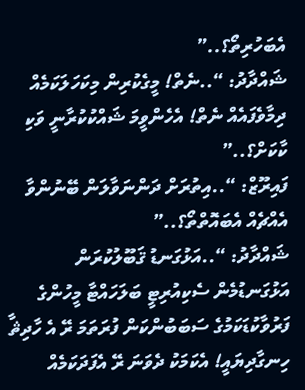އެބަހުރިތޯ؟..”
ޝައްދާދު: “..ނެތް! މީގެކުރިން މިކަހަލަކަމެއް ދިމާވެފައެއް ނެތް! އެހެންވީމަ ޝައްކުކުރާނީ ވަކި ކާކަށް؟..”
ފައިރޫޒް: “..އިތުރަށް ދަންނަވާލަން ބޭނުންވާ އެއްޗެއް އެބައޮތްތޯ؟..”
ޝައްދާދު: “..އަޅުގަނޑު ޤަބޫލުކުރަން އަޅުގަނޑުމެން ސެކިއުރިޓީ ބަލަހައްޓާ މީހުންގެ ފަރުވާކުޑަކަމުގެ ސަބަބުންކަން ފުރަތަމަ ރޭ އެ ހާދިޘާ ހިނގާދިޔައީ! އެކަމަކު ދެވަނަ ރޭ އެފަދަކަމެއް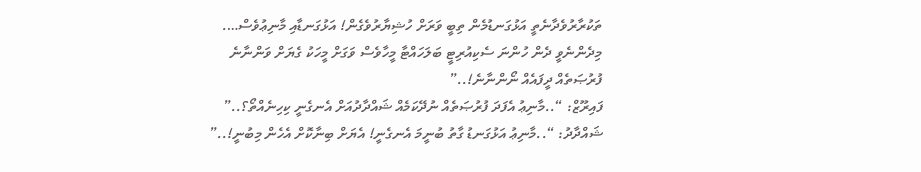ތަކުރާރުވެދާނެތީ އަޅުގަނޑުމެން ތިބީ ވަރަށް ހުޝިޔާރުވެގެން! އަޅުގަނޑާއި މާނިޢުވެސް…. މިދެންނެވީ ދެން ހުންނަ ސެކިއުރިޓީ ބަލަހައްޓާ މީހާވެސް ވަގަށް މީހަކު ގެޔަށް ވަންނާނެ ފުރުޞަތެއް ދީފައެއް ނޯންނާނެ!..”
ފައިރޫޒް: “..މާނިޢު އެފަދަ ފުރުޞަތެއް ނުދޭކަމެއް ޝައްދާދުއަށް އެނގެނީ ކިހިނެއްތޯ؟..”
ޝައްދާދު: “..މާނިޢު އަޅުގަނޑު ގާތު ބުނީމަ އެނގެނީ! އެޔަށް ބިނާކޮށް އެހެން މިބުނީ!..”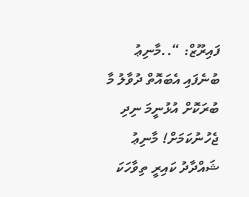ފައިރޫޒް: “..މާނިޢު ބުނެފައި އެބައޮތް ދުވާލު މާ ބުރަކޮށް އުޅުނީމަ ނިދި ޖެހުނުކަމަށް! މާނިޢު ޝައްދާދު ކައިރީ ތިވާހަކަ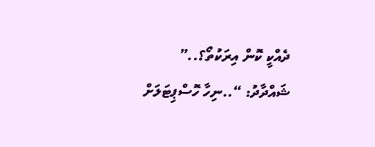ދެއްކީ ކޮން އިރަކުތޯ؟..”
ޝައްދާދު: “..ނިހާ ހޮސްޕިޓަލަށް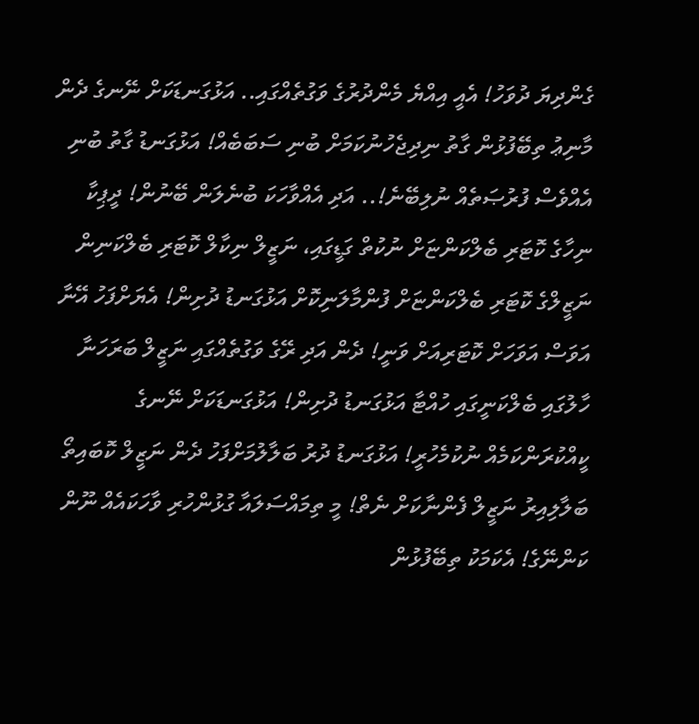ގެންދިޔަ ދުވަހު! އެއީ އިއްޔެ މެންދުރުގެ ވަގުތެއްގައި.. އަޅުގަނޑަކަށް ނޭނގެ ދެން މާނިޢު ތިބޭފުޅުން ގާތު ނިދިޖެހުނުކަމަށް ބުނި ސަބަބެއް! އަޅުގަނޑު ގާތު ބުނި އެއްވެސް ފުރުޞަތެއް ނުލިބޭނެ!.. އަދި އެއްވާހަކަ ބުނެލަން ބޭނުން! ދީޕިކާ ނިހާގެ ކޮޓަރި ބެލްކަންޏަށް ނުކުތް ގަޑީގައި، ނަޒީލް ނިކާލް ކޮޓަރި ބެލްކަނިން ނަޒީލްގެ ކޮޓަރި ބެލްކަންޏަށް ފުންމާލަނިކޮށް އަޅުގަނޑު ދުށިން! އެޔަށްފަހު އޭނާ އަވަސް އަވަހަށް ކޮޓަރިއަށް ވަނީ! ދެން އަދި ރޭގެ ވަގުތެއްގައި ނަޒީލް ބަރަހަނާ ހާލުގައި ބެލްކަނީގައި ހުއްޓާ އަޅުގަނޑު ދުށިން! އަޅުގަނޑަކަށް ނޭނގެ ކީއްކުރަންކަމެއް ނުކުމެހުރީ! އަޅުގަނޑު ދުރު ބަލާލުމަށްފަހު ދެން ނަޒީލް ކޮބައިތޯ ބަލާލިއިރު ނަޒީލް ފެންނާކަށް ނެތް! މީ ތިމައްސަލައާ ގުޅުންހުރި ވާހަކައެއް ނޫން ކަންނޭގެ! އެކަމަކު ތިބޭފުޅުން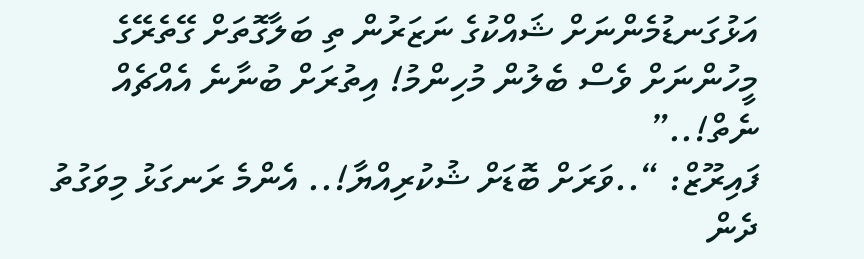އަޅުގަނޑުމެންނަށް ޝައްކުގެ ނަޒަރުން ތި ބަލާގޮތަށް ގޭތެރޭގެ މީހުންނަށް ވެސް ބެލުން މުހިންމު! އިތުރަށް ބުނާނެ އެއްޗެއް ނެތް!..”
ފައިރޫޒް: “..ވަރަށް ބޮޑަށް ޝުކުރިއްޔާ!.. އެންމެ ރަނގަޅު މިވަގުތު ދެން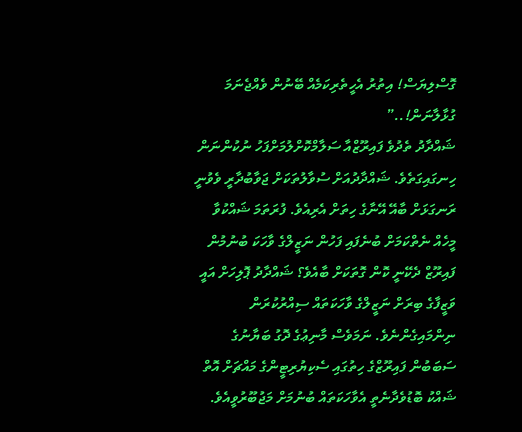ގޮސްލިޔަސް! އިތުރު އެހީތެރިކަމެއް ބޭނުން ވެއްޖެނަމަ ގުޅާލާނަން!..”
ޝައްދާދު ތެދުވެ ފައިރޫޒްއާ ސަލާމްކޮށްލުމަށްފަހު ނުކުންނަން ހިނގައިގަތެވެ. ޝައްދާދުއަށް ސުވާލުތަކަށް ޖަވާބުދާރީ ވެވުނީ ރަނގަޅަށް ބާއޭ އޭނާގެ ހިތަށް އެރިއެވެ. ފުރަތަމަ ޝައްކުވާ މީހެއް ނެތްކަމަށް ބުނެފައި ފަހުން ނަޒީލްގެ ވާހަކަ ބުނުމުން ފައިރޫޒް ދެކޭނީ ކޮން ގޮތަކަށް ބާއެވެ؟ ޝައްދާދު ޕޮލިހަށް އައީ ވަޒީފާގެ ބިރަށް ނަޒީލްގެ ވާހަކަތައް ސިއްރުކުރަން ނިންމައިގެންނެވެ. ނަމަވެސް މާނިޢުގެ ދޮގު ބަޔާނުގެ ސަބަބުން ފައިރޫޒްގެ ހިތުގައި ސެކިޔުރިޓީންގެ މައްޗަށް އޮތް ޝައްކު ބޮޑުވެދާނެތީ އެވާހަކަތައް ބުނުމަށް މަޖުބޫރުވީއެވެ.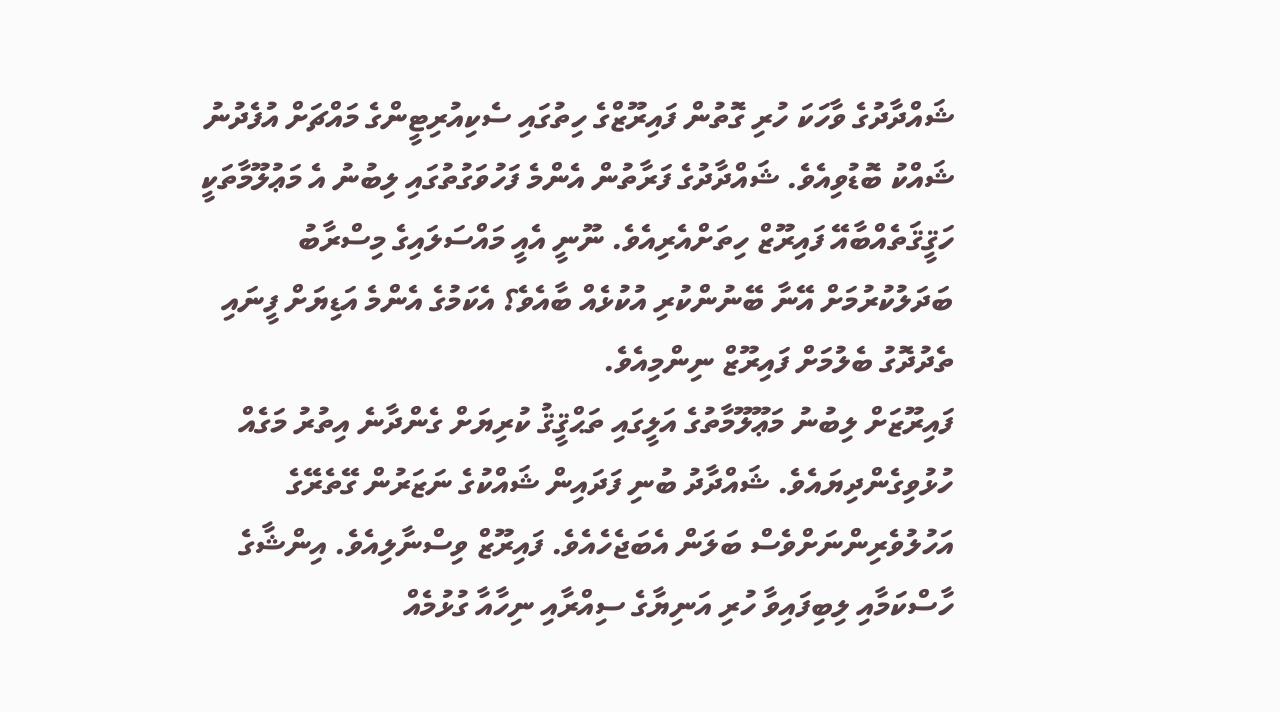ޝައްދާދުގެ ވާހަކަ ހުރި ގޮތުން ފައިރޫޒްގެ ހިތުގައި ސެކިއުރިޓީންގެ މައްޗަށް އުފެދުނު ޝައްކު ބޮޑުވިއެވެ. ޝައްދާދުގެ ފަރާތުން އެންމެ ފަހުވަގުތުގައި ލިބުނު އެ މަޢުލޫމާތަކީ ހަޤީޤަތެއްބާއޭ ފައިރޫޒް ހިތަށްއެރިއެވެ. ނޫނީ އެއީ މައްސަލައިގެ މިސްރާބު ބަދަލުކުރުމަށް އޭނާ ބޭނުންކުރި އުކުޅެއް ބާއެވެ؟ އެކަމުގެ އެންމެ އަޑިޔަށް ފީނައި ތެދުދޮގު ބެލުމަށް ފައިރޫޒް ނިންމިއެވެ.
ފައިރޫޒަށް ލިބުނު މަޢޫލޫމާތުގެ އަލީގައި ތަޙްޤީޤު ކުރިޔަށް ގެންދާނެ އިތުރު މަގެއް ހުޅުވިގެންދިޔައެވެ. ޝައްދާދު ބުނި ފަދައިން ޝައްކުގެ ނަޒަރުން ގޭތެރޭގެ އަހުލުވެރިންނަށްވެސް ބަލަން އެބަޖެހެއެވެ. ފައިރޫޒް ވިސްނާލިއެވެ. އިންޝާގެ ހާސްކަމާއި ލިބިފައިވާ ހުރި އަނިޔާގެ ސިއްރާއި ނިހާއާ ގުޅުމެއް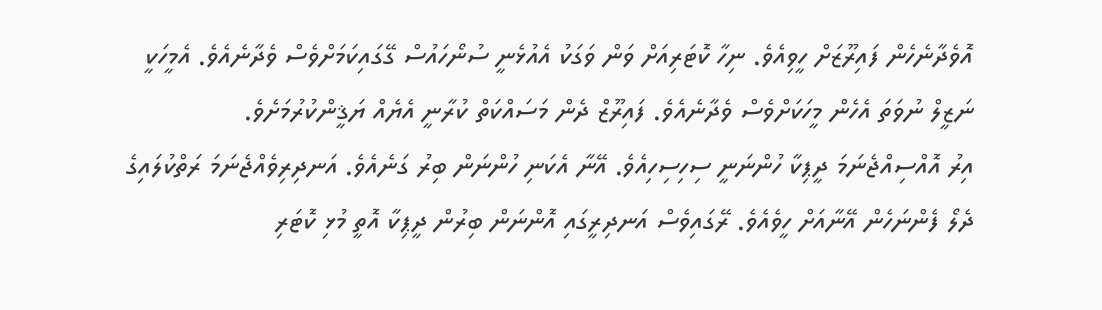އޮވެދާނެހެން ފައިރޫޒަށް ހީވިއެވެ. ނިހާ ކޮޓަރިއަށް ވަން ވަގަކު އެއުޅެނީ ސުނޯހައުސް ގޭގައިކަމަށްވެސް ވެދާނެއެވެ. އެމީހަކީ ނަޒީލް ނުވަތަ އެހެން މީހަކަށްވެސް ވެދާނެއެވެ. ފައިރޫޒް ދެން މަސައްކަތް ކުރާނީ އެޔެއް ޔަޤީންކުރުމަށެވެ.
އިރު އޮއްސިއްޖެނަމަ ދީޕިކާ ހުންނަނީ ސިހިސިހިއެވެ. އޭނާ އެކަނި ހުންނަން ބިރު ގަނެއެވެ. އަނދިރިވެއްޖެނަމަ ރަތްކުލައިގެ ދެލޯ ފެންނަހެން އޭނާއަށް ހީވެއެވެ. ރޭގައިވެސް އަނދިރީގައި އޮންނަން ބިރުން ދީޕިކާ އޮތީ މުޅި ކޮޓަރި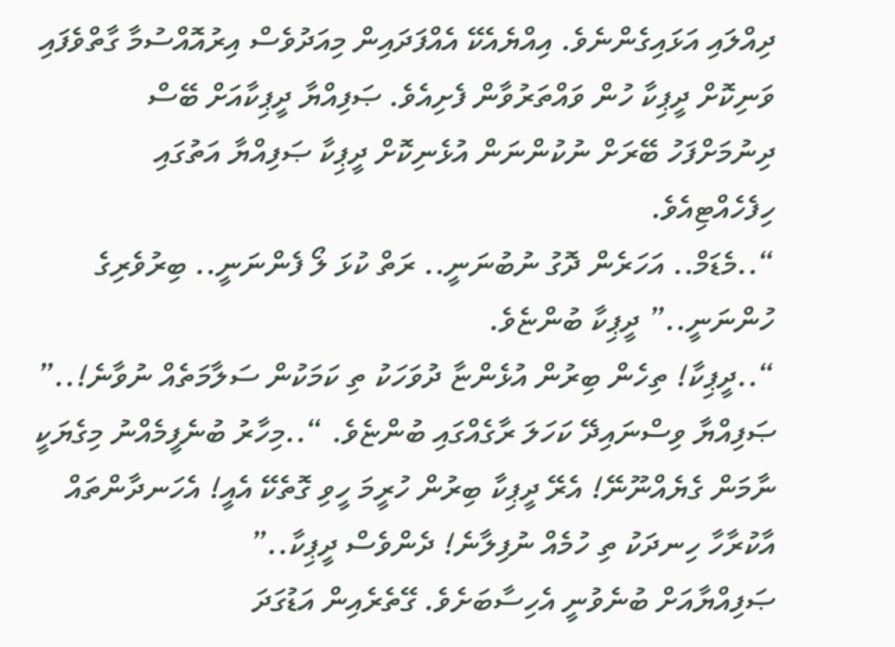ދިއްލައި އަޅައިގެންނެވެ. އިއްޔެއެކޭ އެއްފަދައިން މިއަދުވެސް އިރުއޮއްސުމާ ގާތްވެފައި ވަނިކޮށް ދީޕިކާ ހުން ވައްތަރުވާން ފެށިއެވެ. ޞަފިއްޔާ ދީޕިކާއަށް ބޭސް ދިނުމަށްފަހު ބޭރަށް ނުކުންނަން އުޅެނިކޮށް ދީޕިކާ ޞަފިއްޔާ އަތުގައި ހިފެހެއްޓިއެވެ.
“..މެޑަމް.. އަހަރެން ދޮގު ނުބުނަނީ.. ރަތް ކުޅަ ލޯ ފެންނަނީ.. ބިރުވެރިގެ ހުންނަނީ..” ދީޕިކާ ބުންޏެވެ.
“..ދީޕިކާ! ތިހެން ބިރުން އުޅެންޏާ ދުވަހަކު ތި ކަމަކުން ސަލާމަތެއް ނުވާނެ!..” ޞަފިއްޔާ ވިސްނައިދޭ ކަހަލަ ރާގެއްގައި ބުންޏެވެ. “..މިހާރު ބުނެފީމެއްނު މިގެޔަކީ ނާމަން ގެޔެއްނޫނޭ! އެރޭ ދީޕިކާ ބިރުން ހުރީމަ ހީވި ގޮތެކޭ އެއީ! އެހަނދާންތައް އާކުރާހާ ހިނދަކު ތި ހުމެއް ނުފިލާނެ! ދެންވެސް ދީޕިކާ..”
ޞަފިއްޔާއަށް ބުނެވުނީ އެހިސާބަށެވެ. ގޭތެރެއިން އަޑުގަދަ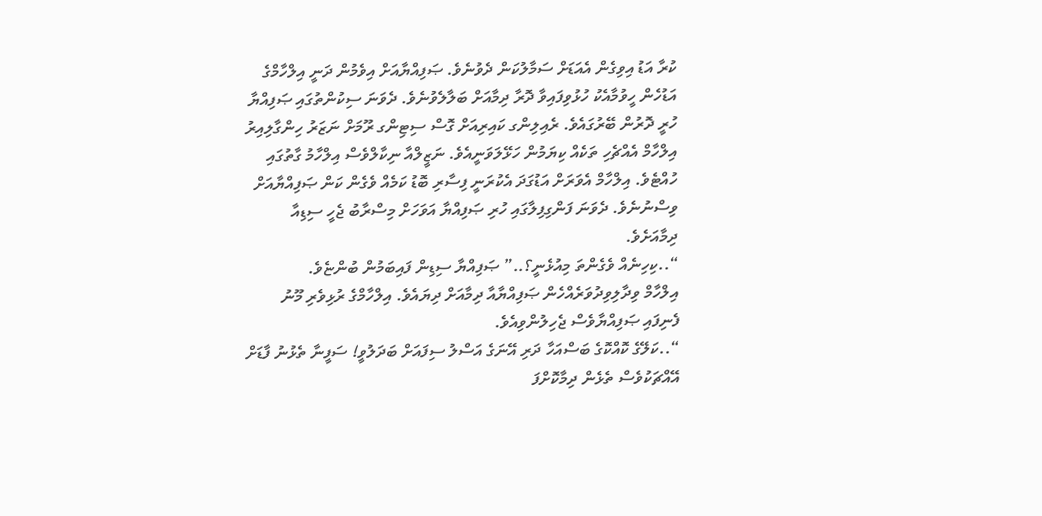ކުރާ އަޑު އިވިގެން އެއަޑަށް ސަމާލުކަން ދެވުނެވެ. ޞަފިއްޔާއަށް އިވެމުން ދަނީ އިލްހާމްގެ އަޑުހެން ހީވުމާއެކު ހުޅުވިފައިވާ ދޮރާ ދިމާއަށް ބަލާލެވުނެވެ. ދެވަނަ ސިކުންތުގައި ޞަފިއްޔާ ހުރީ ދޮރުން ބޭރުގައެވެ. ރެއިލިންގ ކައިރިއަށް ގޮސް ސިޓިންގ ރޫމަށް ނަޒަރު ހިންގާލިއިރު އިލްހާމް އެއްޗެހި ތަކެއް ކިޔަމުން ހަޅޭލަވަނީއެވެ. ނަޒީލްއާ ނިކާލްވެސް އިލްހާމު ގާތުގައި ހުއްޓެވެ. އިލްހާމް އެވަރަށް އަޑުގަދަ އެކުރަނީ ފިސާރި ބޮޑު ކަމެއް ވެގެން ކަން ޞަފިއްޔާއަށް ވިސްނުނެވެ. ދެވަނަ ފަންގިފިލާގައި ހުރި ޞަފިއްޔާ އަވަހަށް މިސްރާބު ޖެހީ ސިޑިއާ ދިމާއަށެވެ.
“..ކިހިނެއް ވެގެންތަ މިއުޅެނީ؟..” ޞަފިއްޔާ ސިޑިން ފައިބަމުން ބުންޏެވެ.
އިލްހާމް ވިދާލިވިދުވަރެއްހެން ޞަފިއްޔާއާ ދިމާއަށް ދިޔައެވެ. އިލްހާމްގެ ރުޅިވެރި މޫނު ފެނިފައި ޞަފިއްޔާވެސް ޖެހިލުންވިއެވެ.
“..ކަލޭގެ ކޮއްކޮގެ ބަސްއަހާ ދަރި އޭނަގެ އަސްލު ސިފައަށް ބަދަލުވީ! ސަފީނާ ތެޅުނު ފާޑަށް އޭއްޗަކުވެސް ތެޅެން ދިމާކޮށްފަ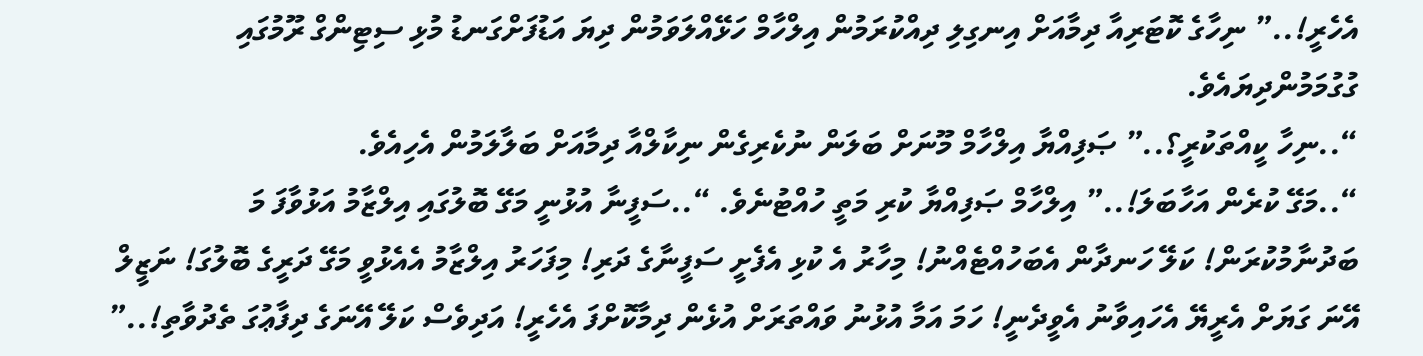އެހެރީ!..” ނިހާގެ ކޮޓަރިއާ ދިމާއަށް އިނގިލި ދިއްކުރަމުން އިލްހާމް ހަޅޭއްލަވަމުން ދިޔަ އަޑުފަށްގަނޑު މުޅި ސިޓިންގް ރޫމުގައި ގުގުމަމުންދިޔައެވެ.
“..ނިހާ ކީއްތަކުރީ؟..” ޞަފިއްޔާ އިލްހާމް މޫނަށް ބަލަން ނުކެރިގެން ނިކާލްއާ ދިމާއަށް ބަލާލަމުން އެހިއެވެ.
“..މަގޭ ކުރެން އަހާބަލަ!..” އިލްހާމް ޞަފިއްޔާ ކުރި މަތީ ހުއްޓުނެވެ. “..ސަފީނާ އުޅުނީ މަގޭ ބޮލުގައި އިލްޒާމު އަޅުވާފަ މަ ބަދުނާމުކުރަން! ކަލޭ ހަނދާން އެބަހުއްޓެއްނު! މިހާރު އެ ކުޅި އެފެށީ ސަފީނާގެ ދަރި! މިފަހަރު އިލްޒާމު އެއެޅުވީ މަގޭ ދަރީގެ ބޮލުގަ! ނަޒީލް އޭނަ ގަޔަށް އެރީޔޭ އެހައިވާނު އެވީދެނީ! ހަމަ އަމާ އުޅުނު ވައްތަރަށް އުޅެން ދިމާކޮށްފަ އެހެރީ! އަދިވެސް ކަލޭ އޭނަގެ ދިފާޢުގަ ތެދުވާތި!..”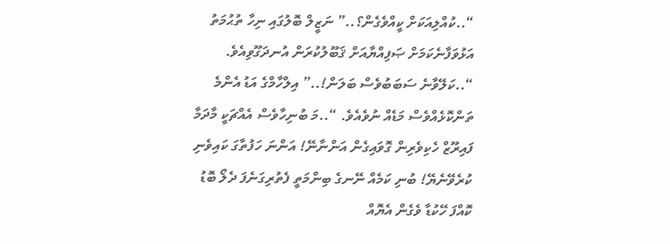“..ކުއްލިއަކަށް ކީއްވެގެން؟..” ނަޒީލް ބޮލުގައި ނިހާ ތުޙުމަތު އަޅުވަފާނެކަމަށް ޞަފިއްޔާއަށް ޤަބޫލުކުރަން އުނދަގޫވިއެވެ.
“..ކަލޭވާނެ ސަބަބުވެސް ބަލަން!..” އިލްހާމްގެ އަޑު އެންމެ ތަންކޮޅެއްވެސް މަޑެއް ނުވެއެވެ. “..މަ ބުނިހާވެސް އެއްޗަކީ މާދަމާ ފައިރޫޒް ހެކިވެރިން ގޮވައިގެން އަންނާނޭ! އަންނަ ހަފުތާގަ ކައިވެނި ކުރެވޭނެޔޭ! ބުނި ކަމެއް ނޭނގެ ބިންމަތީ ފެތުރިގަނެފަ ދެލޯ ބޮޑު ކޮއްފަ ހޭކުޑާ ވެގެން އެޔޮއް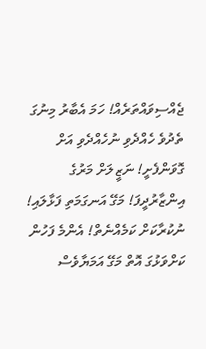ޖެއްސިވައްތަރެއް! ހަމަ އެބާރު މިނުގަ ތެދުވެ ހެއްދެވި ނުހެއްދެވި އަށް ގޮވަންފެށީ! ނަޒީލަށް މަރުގެ އިންޒާރުދީފަ! މަގޭ އަނގަމަތި ފަޅާލައި! ނުކުރާކަށް ކަމެއްނެތް! އެންމެ ފަހުން ކަށްވަޅުގަ އޮތް މަގޭ އަމަޔާވެސް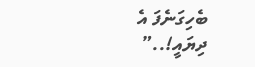ބެހިގަނެފަ އެ ދިޔައީ!..”